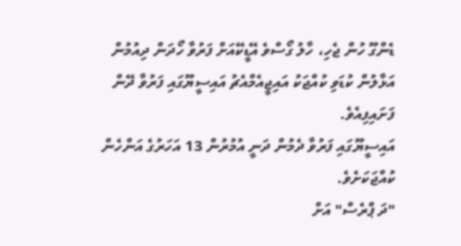ޑެންގޫ ހުން ޖެހި، ހާލު ގޯސްވެ އޭޑީކޭއަށް ފަރުވާ ހޯދަން ދިއުމުން އަޅާލުން ކުޑަވި ކުއްޖަކު އައިޖީއެމްއެޗު އައިސީޔޫގައި ފަރުވާ ދޭން ފަށައިފިއެވެ.
އައިސީޔޫގައި ފަރުވާ ދެމުން ދަނީ އުމުރުން 13 އަހަރުގެ އަންހެން ކުއްޖަކަށެވެ.
"ދަ ޕްރެސް" އަށް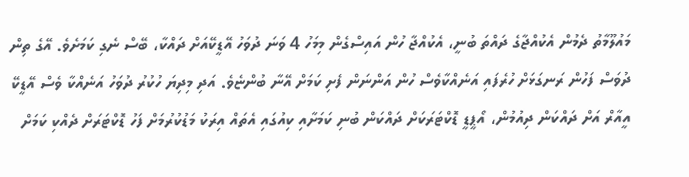މައުލޫމާތު ދެމުން އެކުއްޖާގެ ދައްތަ ބުނީ، އެކުއްޖާ ހުން އައިސްގެން މިމަހު 4 ވަނަ ދުވަހު އޭޑީކޭއަށް ދައްކާ، ބޭސް ނެގި ކަމަށެވެ. އޭގެ ތިން ދުވަސް ފަހުން ރަނގަޅަށް ހުރެފައި އަނެއްކާވެސް ހުން އަންނަން ފެށި ކަމަށް އޭނާ ބުންޏެވެ. އަދި މިދިޔަ ހުކުރު ދުވަހު އަނެއްކާ ވެސް އޭޑީކޭ އީއާރް އަށް ދައްކަން ދިއުމުން، އޯޕީޑީ ޑޮކްޓަރަކަށް ދައްކަން ބުނި ކަމަށާއި ކިއުގައި އެތައް އިރަކު މަޑުކުރުމަށް ފަހު ޑޮކްޓަރަށް ދެއްކި ކަމަށް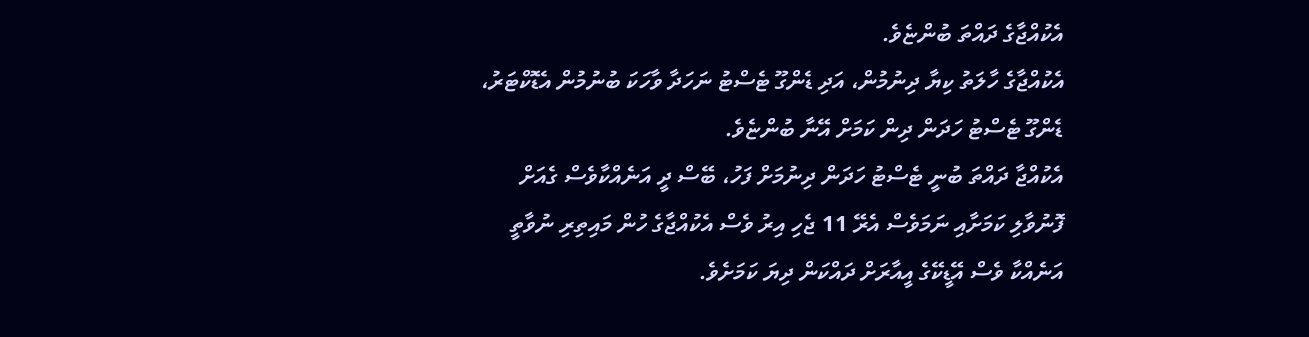އެކުއްޖާގެ ދައްތަ ބުންޏެވެ.
އެކުއްޖާގެ ހާލަތު ކިޔާ ދިނުމުން، އަދި ޑެންގޫ ޓެސްޓު ނަހަދާ ވާހަކަ ބުނުމުން އެޑޮކްޓަރު، ޑެންގޫ ޓެސްޓު ހަދަން ދިން ކަމަށް އޭނާ ބުންޏެވެ.
އެކުއްޖާ ދައްތަ ބުނީ ޓެސްޓު ހަދަން ދިނުމަށް ފަހު، ބޭސް ދީ އަނެއްކާވެސް ގެއަށް ފޮނުވާލި ކަމަށާއި ނަމަވެސް އެރޭ 11 ޖެހި އިރު ވެސް އެކުއްޖާގެ ހުން މައިތިރި ނުވާތީ އަނެއްކާ ވެސް އޭޑީކޭގެ އީއާރަށް ދައްކަން ދިޔަ ކަމަށެވެ.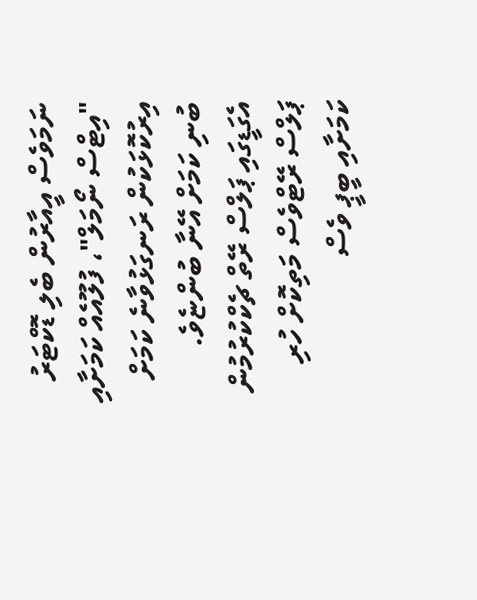ނަމަވެސް އީއާރުން ބެލި ޑޮކްޓަރު "އިޓްސް ނޯމަލް"، ފުލޫއެއް ކަމަށާއި އިރުކޮޅަކުން ރަނގަޅުވާނެ ކަމަށް ބުނި ކަމަށް އޭނާ ބުންޏެވެ.
އެގަޑީގައި ޕަލްސް ރޭތް ޗެކްކުރުމުން ޕަލްސް ރޭޓްވެސް މަތިކޮށް ހުރި ކަމަށާއި ބީޕީ ވެސް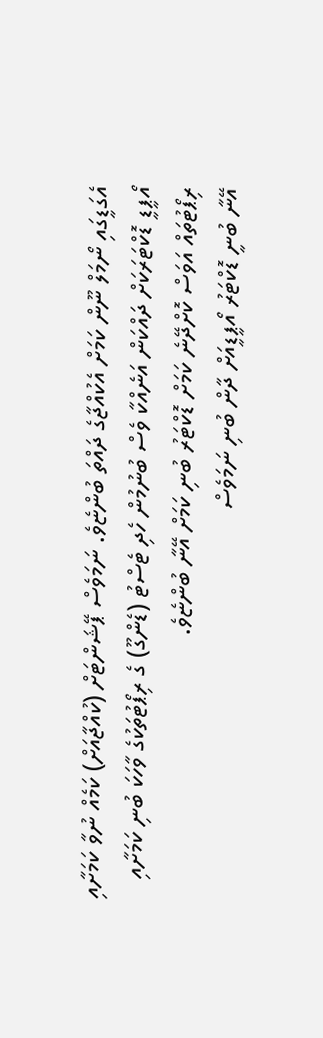އެގަޑީގައި ނޯމަލް ނޫން ކަމަށް އެކުއްޖާގެ ދައްތަ ބުންޏެވެ. ނަމަވެސް ޕޭޝަންޓަށް (ކުއްޖާއަށް) ކަމެއް ނުވާ ކަމަށާއި އޯޕީޑީ ޑޮކްޓަރަކަށް ދައްކަން އަނެއްކާ ވެސް ބުނުމުން ހެދި ޓެސްޓު (ޑެންގޫ) ގެ ރިޕޯޓުތަކުގެ ވާހަކަ ބުނި ކަމަށާއި ރިޕޯޓުތައް އަވަސް ކޮށްދޭނެ ކަމަށް ޑޮކްޓަރު ބުނި ކަމަށް އޭނާ ބުންޏެވެ.
އޭނާ ބުނީ ޑޮކްޓަރު އޯޕީޑީއަށް ދާން ބުނި ނަމަވެސް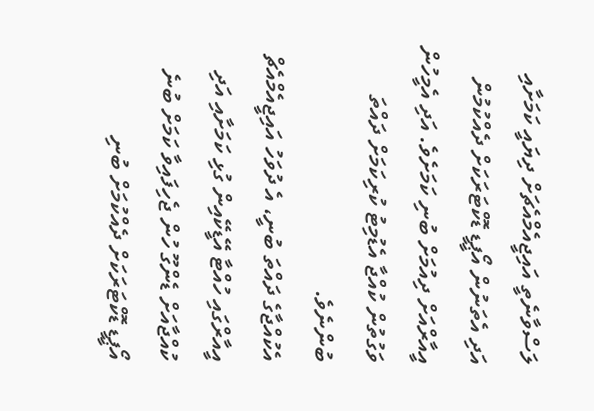ލަސްވާނެތީ އައިޖީއެމްއެޗަށް ދިޔައީ ކަމަށާއި އަދި އެތަނުން އޯޕީޑީ ޑޮކްޓަރަކަށް ދެއްކުމުން އީއާރްއަށް ދިއުމަށް ބުނި ކަމަށެވެ. އަދި އެމީހުން ވަގުތުން ކުއްޖާ އެޑުމިޓު ކުރިކަމަށް ދައްތަ ބުންނެވެ.
އެކުއްޖާގެ ދައްތަ ބުނީ، އެ ދުވަހު އައިޖީއެމްއެޗް އީއާރްގައި ހުއްޓާ އޭޑީކޭއިން ގުޅި ކަމަށާއި އަދި ކުއްޖާއަށް ޑެންގޫ ހުން ޖެހިފައިވާ ކަމަށް ބުނެ އޯޕީޑީ ޑޮކްޓަރަކަށް ދެއްކުމަށް ބުނި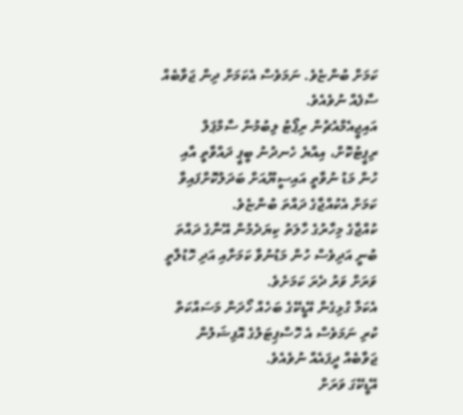ކަމަށް ބުންޏެވެ. ނަމަވެސް އެކަމަށް ދިން ޖަވާބެއް ސާފެއް ނުވެއެވެ.
އައިޖީއެމްއެޗުން ރިޕޯޓު ލިބުމުން ސާމްޕަލް ރިޕީޓުކޮށް، އިއްޔެ ހެނދުނު ބީޕީ ދައްވާތީ އާއި ހުން މަޑު ނުވާތީ އައިސީޔޫއަށް ބަދަލުކޮށްފައިވާ ކަމަށް އެކުއްޖާގެ ދައްތަ ބުންޏެވެ.
ކުއްޖާގެ މިހާރުގެ ހާލަތު ކިޔަދެމުން އޭނާގެ ދައްތަ ބުނީ އަދިވެސް ހުން މަޑުނުވާ ކަމަށާއި އަދި ހޮޑުލާތީ ވަރަށް ވަރު ދެރަ ކަމަށެވެ.
އެކަމާ ގުޅިގެން އޭޑީކޭގެ ބަހެއް ހޯދަން މަސައްކަތް ކުރި ނަމަވެސް އެ ހޮސްޕިޓަލުގެ އޮފިޝަލުން ޖަވާބެއް ދީފައެއް ނުވެއެވެ.
އޭޑީކޭގަ ވަރަށް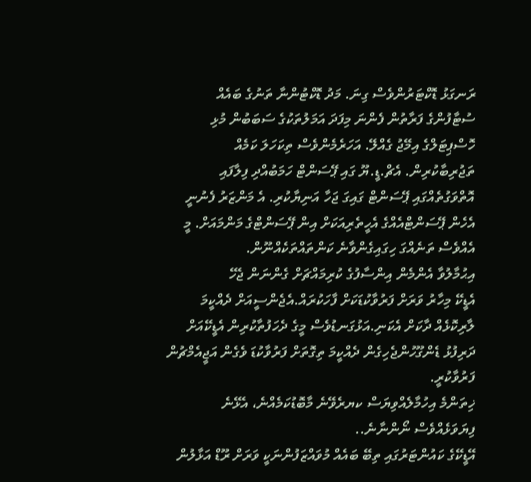ރަނގަޅު ޑޮކްޓަރުންވެސް ގިނަ. މަދު ޑޮކްޓުންނާ ތަނުގެ ބައެއް ސުޓާފުންގެ ފަރާތުން ފެންނަ މިފަދަ އަމަލުތަކުގެ ސަބަބުން މުޅި ހޮސްޕިޓަލްގެ އިމޭޖު ގެއްލޭ. އަހަރެމެންވެސް ތިކަހަލަ ކަމެއް ތަޖުރިބާކުރިން. އެޗް.ޑީ.ޔޫ ގައި ޕޭސަންޓް ހަމަބުއްދި ފިލާފައި އޮތްވަގުތެއްގައި ޕޭސަންޓް ގައިގަ ޖަހާ އަނިޔާކުރި. އެ މަންޒަރު ފެނުނީ އެހެން ޕޭސަންޓްއެއްގެ އެހީތެރިއަކަށް އިން ޕޭސަންޓްގެ މަންމައަށް. މީ އެއްވެސް ތަނެއްގަ ހިގައިގެންވާނެ ކަންތައްތަކެއްނޫން.
އިޙުމާލުވާ އެންމެން އިންސާފުގެ ކުރިމައްޗަށް ގެންނަން ޖެހޭ
އެޑީކޭ މިހާރު ވަރަށް ފަރުވާކުޑަކަށް ފާހަކުރައް.އެޖެންސީއަށް ދެއްކީމަ ލާރިކޮޅެއް ދާކަށް އެކަނި.އަޅުގަނޑުވެސް މީގެ ދެހަފުތާކުރިން އެޑީކޭއަށް ދަރިފުޅު ޑެންގޫހުންޖެހިގެން ދެއްކީމަ ތިގޮތަށް ފަރުވާކުޑަ ވެގެން އަޖީއެމްޗުން ފަރުވާކުރީ.
ޚިތަންމެ އިހުމާލެއްވިޔަސް ކޔރެވޭނެ މާބޮޑުކަމެއްނެ، އެޅޭނެ ފިޔަވަޅެއްވެސް ނޯންނާނެ..
އޭޑީކޭގެ ކައުންޓަރުގައި ތިބޭ ބައެއް މުވައްޒަފުންނަކީ ވަރަށް ރޫޑް އަޅާލުން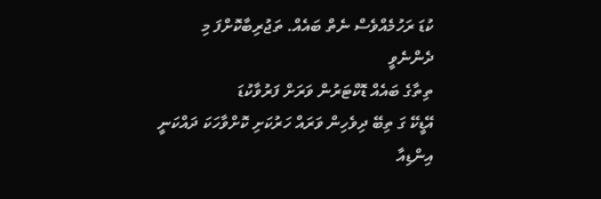ކުޑަ ރަހުމެއްވެސް ނެތް ބައެއް. ތަޖުރިބާކޮށްފަ މި ދެންނެވީ
ތިތާގެ ބައެއް ޑޮކްޓަރުން ވަރަށް ފަރުވާކުޑަ
އޭޑީކޭ ގަ ތިބޭ ދިވެހިން ވަރައް ހަރުކަށި ކޮށްވާހަކަ ދައްކަނީ އިންޑިއާ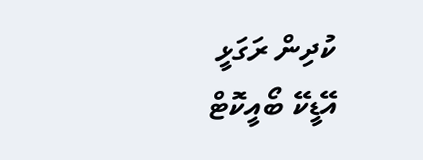ކުދިން ރަގަޅީ
އޭޑީކޭ ބޯއީކޮޓް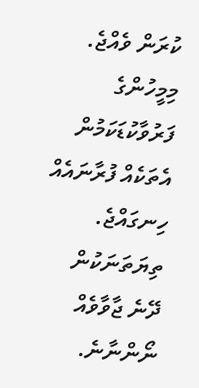ކުރަން ވެއްޖެ. މިމީހުންގެ ފަރުވާކުޑަކަމުން އެތަކެއް ފުރާނައެއް ހިނގައްޖެ.
ތިޔަތަނަކުން ދޭނެ ޖާވާވެއް ނޯންނާނެ.